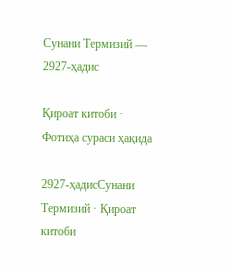Сунани Термизий — 2927-ҳадис

Қироат китоби · Фотиҳа сураси ҳақида

2927-ҳадисСунани Термизий · Қироат китоби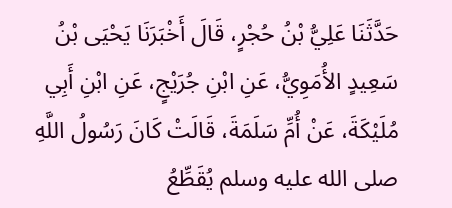حَدَّثَنَا عَلِيُّ بْنُ حُجْرٍ، قَالَ أَخْبَرَنَا يَحْيَى بْنُ سَعِيدٍ الأُمَوِيُّ، عَنِ ابْنِ جُرَيْجٍ، عَنِ ابْنِ أَبِي مُلَيْكَةَ، عَنْ أُمِّ سَلَمَةَ، قَالَتْ كَانَ رَسُولُ اللَّهِ صلى الله عليه وسلم يُقَطِّعُ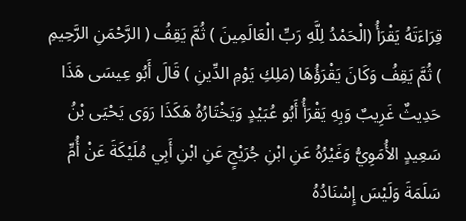قِرَاءَتَهُ يَقْرَأُ (الْحَمْدُ لِلَّهِ رَبِّ الْعَالَمِينَ ) ثُمَّ يَقِفُ ( الرَّحْمَنِ الرَّحِيمِ ) ثُمَّ يَقِفُ وَكَانَ يَقْرَؤُهَا (مَلِكِ يَوْمِ الدِّينِ ) قَالَ أَبُو عِيسَى هَذَا حَدِيثٌ غَرِيبٌ وَبِهِ يَقْرَأُ أَبُو عُبَيْدٍ وَيَخْتَارُهُ هَكَذَا رَوَى يَحْيَى بْنُ سَعِيدٍ الأُمَوِيُّ وَغَيْرُهُ عَنِ ابْنِ جُرَيْجٍ عَنِ ابْنِ أَبِي مُلَيْكَةَ عَنْ أُمِّ سَلَمَةَ وَلَيْسَ إِسْنَادُهُ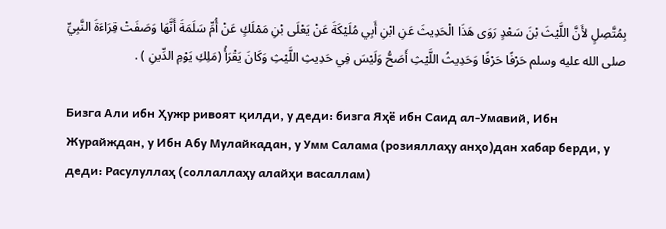بِمُتَّصِلٍ لأَنَّ اللَّيْثَ بْنَ سَعْدٍ رَوَى هَذَا الْحَدِيثَ عَنِ ابْنِ أَبِي مُلَيْكَةَ عَنْ يَعْلَى بْنِ مَمْلَكٍ عَنْ أُمِّ سَلَمَةَ أَنَّهَا وَصَفَتْ قِرَاءَةَ النَّبِيِّ صلى الله عليه وسلم حَرْفًا حَرْفًا وَحَدِيثُ اللَّيْثِ أَصَحُّ وَلَيْسَ فِي حَدِيثِ اللَّيْثِ وَكَانَ يَقْرَأُ (مَلِكِ يَوْمِ الدِّينِ ) .

Бизга Али ибн Ҳужр ривоят қилди, у деди: бизга Яҳё ибн Саид ал-Умавий, Ибн Журайждан, у Ибн Абу Мулайкадан, у Умм Салама (розияллаҳу анҳо)дан хабар берди, у деди: Расулуллаҳ (соллаллаҳу алайҳи васаллам)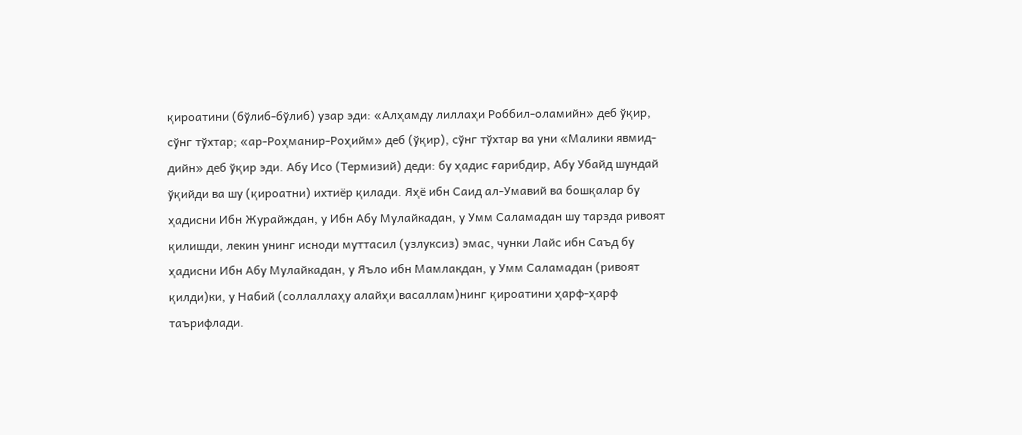қироатини (бўлиб-бўлиб) узар эди: «Алҳамду лиллаҳи Роббил-оламийн» деб ўқир, сўнг тўхтар; «ар-Роҳманир-Роҳийм» деб (ўқир), сўнг тўхтар ва уни «Малики явмид-дийн» деб ўқир эди. Абу Исо (Термизий) деди: бу ҳадис ғарибдир, Абу Убайд шундай ўқийди ва шу (қироатни) ихтиёр қилади. Яҳё ибн Саид ал-Умавий ва бошқалар бу ҳадисни Ибн Журайждан, у Ибн Абу Мулайкадан, у Умм Саламадан шу тарзда ривоят қилишди, лекин унинг исноди муттасил (узлуксиз) эмас, чунки Лайс ибн Саъд бу ҳадисни Ибн Абу Мулайкадан, у Яъло ибн Мамлакдан, у Умм Саламадан (ривоят қилди)ки, у Набий (соллаллаҳу алайҳи васаллам)нинг қироатини ҳарф-ҳарф таърифлади.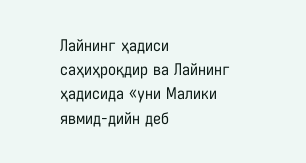Лайнинг ҳадиси саҳиҳроқдир ва Лайнинг ҳадисида «уни Малики явмид-дийн деб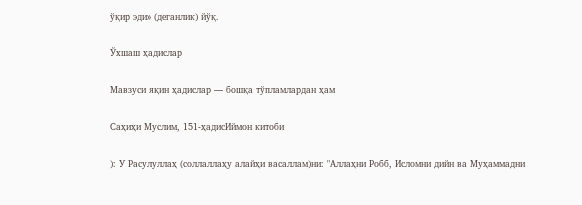ўқир эди» (деганлик) йўқ.

Ўхшаш ҳадислар

Мавзуси яқин ҳадислар — бошқа тўпламлардан ҳам

Саҳиҳи Муслим, 151-ҳадисИймон китоби

): У Расулуллаҳ (соллаллаҳу алайҳи васаллам)ни: "Аллаҳни Робб, Исломни дийн ва Муҳаммадни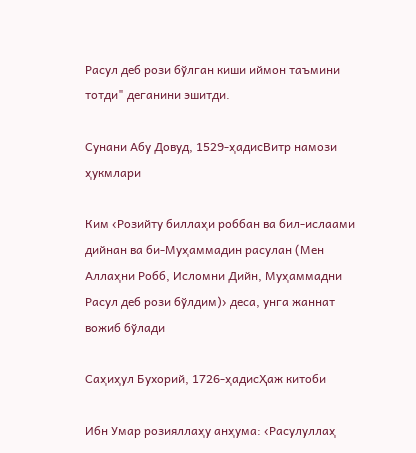Расул деб рози бўлган киши иймон таъмини тотди" деганини эшитди.

Сунани Абу Довуд, 1529-ҳадисВитр намози ҳукмлари

Ким ‹Розийту биллаҳи роббан ва бил-ислаами дийнан ва би-Муҳаммадин расулан (Мен Аллаҳни Робб, Исломни Дийн, Муҳаммадни Расул деб рози бўлдим)› деса, унга жаннат вожиб бўлади

Саҳиҳул Бухорий, 1726-ҳадисҲаж китоби

Ибн Умар розияллаҳу анҳума: ‹Расулуллаҳ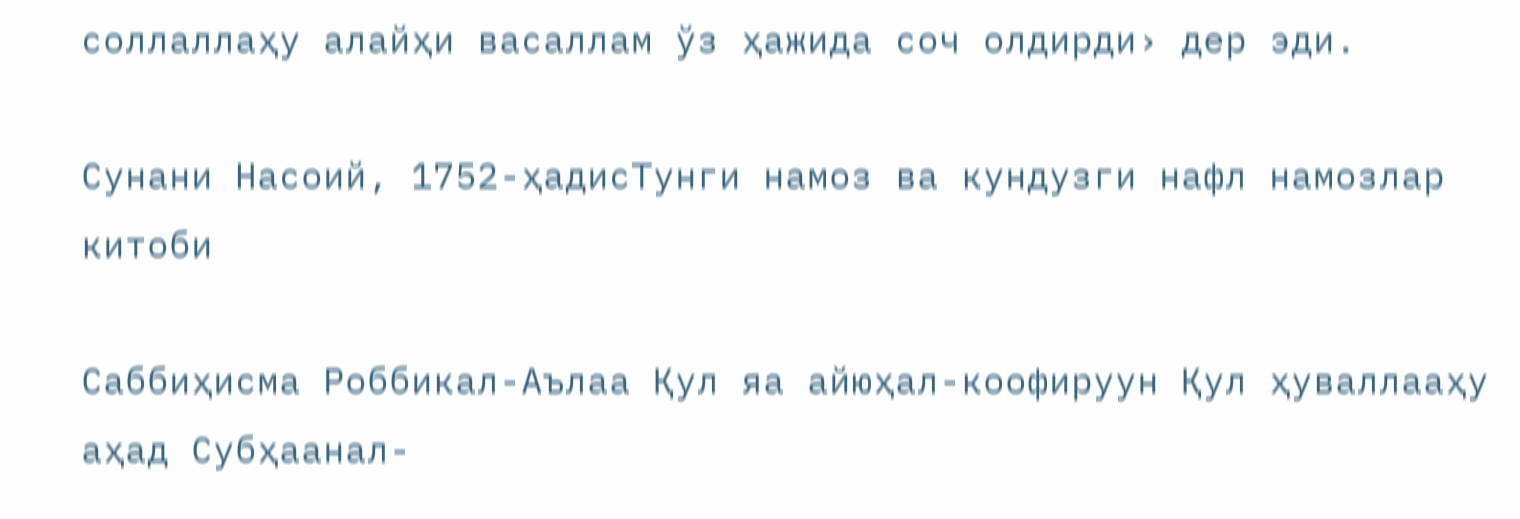соллаллаҳу алайҳи васаллам ўз ҳажида соч олдирди› дер эди.

Сунани Насоий, 1752-ҳадисТунги намоз ва кундузги нафл намозлар китоби

Саббиҳисма Роббикал-Аълаа Қул яа айюҳал-коофируун Қул ҳуваллааҳу аҳад Субҳаанал-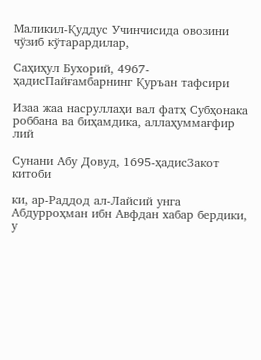Маликил-Қуддус Учинчисида овозини чўзиб кўтарардилар,

Саҳиҳул Бухорий, 4967-ҳадисПайғамбарнинг Қуръан тафсири

Изаа жаа насруллаҳи вал фатҳ Субҳонака роббана ва биҳамдика, аллаҳуммағфир лий

Сунани Абу Довуд, 1695-ҳадисЗакот китоби

ки, ар-Раддод ал-Лайсий унга Абдурроҳман ибн Авфдан хабар бердики, у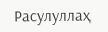Расулуллаҳ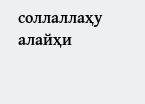соллаллаҳу алайҳи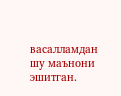васалламдан шу маънони эшитган.